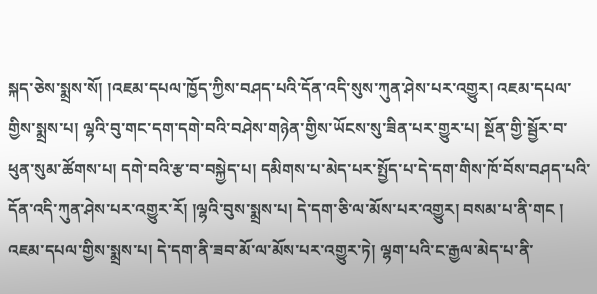སྐད་ཅེས་སྨྲས་སོ། །འཇམ་དཔལ་ཁྱོད་ཀྱིས་བཤད་པའི་དོན་འདི་སུས་ཀུན་ཤེས་པར་འགྱུར། འཇམ་དཔལ་གྱིས་སྨྲས་པ། ལྷའི་བུ་གང་དག་དགེ་བའི་བཤེས་གཉེན་གྱིས་ཡོངས་སུ་ཟིན་པར་གྱུར་པ། སྔོན་གྱི་སྦྱོར་བ་ཕུན་སུམ་ཚོགས་པ། དགེ་བའི་རྩ་བ་བསྐྱེད་པ། དམིགས་པ་མེད་པར་སྤྱོད་པ་དེ་དག་གིས་ཁོ་བོས་བཤད་པའི་དོན་འདི་ཀུན་ཤེས་པར་འགྱུར་རོ། །ལྷའི་བུས་སྨྲས་པ། དེ་དག་ཅི་ལ་མོས་པར་འགྱུར། བསམ་པ་ནི་གང ། འཇམ་དཔལ་གྱིས་སྨྲས་པ། དེ་དག་ནི་ཟབ་མོ་ལ་མོས་པར་འགྱུར་ཏེ། ལྷག་པའི་ང་རྒྱལ་མེད་པ་ནི་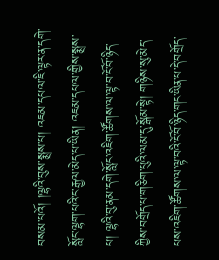བསམ་པའོ། །ལྷའི་བུས་སྨྲས་པ། འཇམ་དཔལ་ཇི་ལྟར་ན་དགེ་སློང་ལྷག་པའི་ང་རྒྱལ་མེད་པ་ཡིན། འཇམ་དཔལ་གྱིས་སྨྲས་པ། ལྷའི་བུ་ནམ་དགེ་སློང་འཇིག་ཚོགས་ལ་ལྟ་བ་ངོ་བོ་ཉིད་ཀྱིས་བགྲོད་པ་གཅིག་པུའི་ལམ་དུ་སྒོམ་སྟེ། གཉིས་སུ་མེད་པས་འཇིག་ཚོགས་ལ་ལྟ་བའི་ངོ་བོ་ཉིད་གང་ཡིན་པ་དེ་བགྲོད་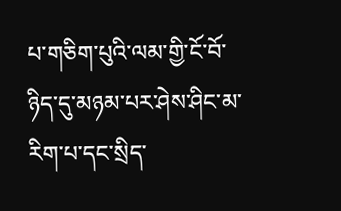པ་གཅིག་པུའི་ལམ་གྱི་ངོ་བོ་ཉིད་དུ་མཉམ་པར་ཤེས་ཤིང་མ་རིག་པ་དང་སྲིད་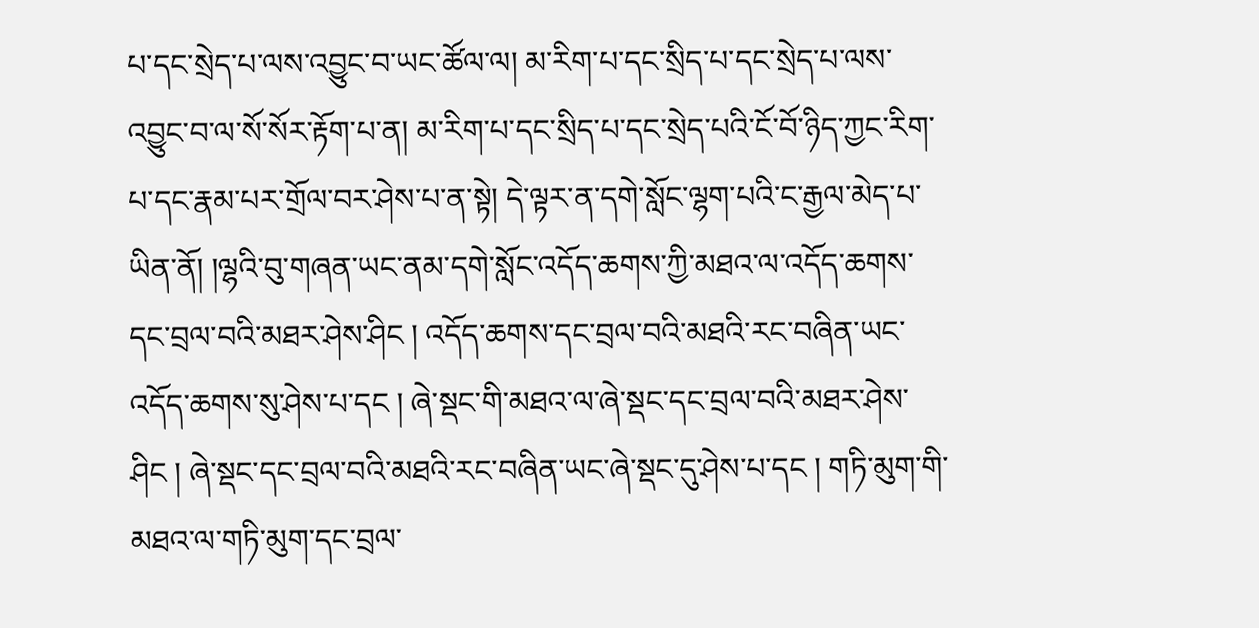པ་དང་སྲེད་པ་ལས་འབྱུང་བ་ཡང་ཚོལ་ལ། མ་རིག་པ་དང་སྲིད་པ་དང་སྲེད་པ་ལས་འབྱུང་བ་ལ་སོ་སོར་རྟོག་པ་ན། མ་རིག་པ་དང་སྲིད་པ་དང་སྲེད་པའི་ངོ་བོ་ཉིད་ཀྱང་རིག་པ་དང་རྣམ་པར་གྲོལ་བར་ཤེས་པ་ན་སྟེ། དེ་ལྟར་ན་དགེ་སློང་ལྷག་པའི་ང་རྒྱལ་མེད་པ་ཡིན་ནོ། །ལྷའི་བུ་གཞན་ཡང་ནམ་དགེ་སློང་འདོད་ཆགས་ཀྱི་མཐའ་ལ་འདོད་ཆགས་དང་བྲལ་བའི་མཐར་ཤེས་ཤིང ། འདོད་ཆགས་དང་བྲལ་བའི་མཐའི་རང་བཞིན་ཡང་འདོད་ཆགས་སུ་ཤེས་པ་དང ། ཞེ་སྡང་གི་མཐའ་ལ་ཞེ་སྡང་དང་བྲལ་བའི་མཐར་ཤེས་ཤིང ། ཞེ་སྡང་དང་བྲལ་བའི་མཐའི་རང་བཞིན་ཡང་ཞེ་སྡང་དུ་ཤེས་པ་དང ། གཏི་མུག་གི་མཐའ་ལ་གཏི་མུག་དང་བྲལ་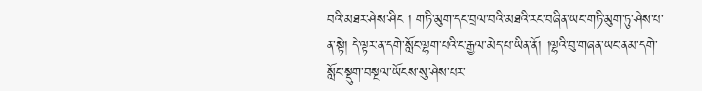བའི་མཐར་ཤེས་ཤིང ། གཏི་མུག་དང་བྲལ་བའི་མཐའི་རང་བཞིན་ཡང་གཏི་མུག་ཏུ་ཤེས་པ་ན་སྟེ། དེ་ལྟར་ན་དགེ་སློང་ལྷག་པའི་ང་རྒྱལ་མེད་པ་ཡིན་ནོ། །ལྷའི་བུ་གཞན་ཡང་ནམ་དགེ་སློང་སྡུག་བསྔལ་ཡོངས་སུ་ཤེས་པར་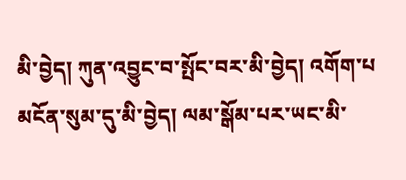མི་བྱེད། ཀུན་འབྱུང་བ་སྤོང་བར་མི་བྱེད། འགོག་པ
མངོན་སུམ་དུ་མི་བྱེད། ལམ་སྒོམ་པར་ཡང་མི་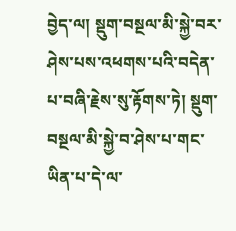བྱེད་ལ། སྡུག་བསྔལ་མི་སྐྱེ་བར་ཤེས་པས་འཕགས་པའི་བདེན་པ་བཞི་རྗེས་སུ་རྟོགས་ཏེ། སྡུག་བསྔལ་མི་སྐྱེ་བ་ཤེས་པ་གང་ཡིན་པ་དེ་ལ་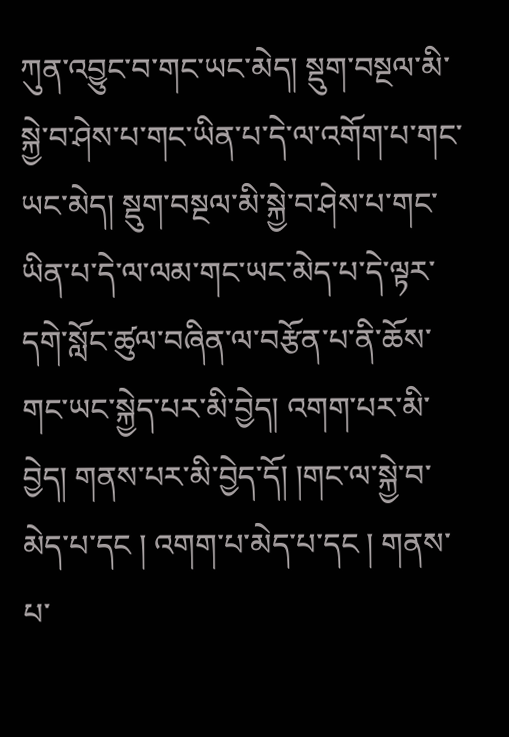ཀུན་འབྱུང་བ་གང་ཡང་མེད། སྡུག་བསྔལ་མི་སྐྱེ་བ་ཤེས་པ་གང་ཡིན་པ་དེ་ལ་འགོག་པ་གང་ཡང་མེད། སྡུག་བསྔལ་མི་སྐྱེ་བ་ཤེས་པ་གང་ཡིན་པ་དེ་ལ་ལམ་གང་ཡང་མེད་པ་དེ་ལྟར་དགེ་སློང་ཚུལ་བཞིན་ལ་བརྩོན་པ་ནི་ཆོས་གང་ཡང་སྐྱེད་པར་མི་བྱེད། འགག་པར་མི་བྱེད། གནས་པར་མི་བྱེད་དོ། །གང་ལ་སྐྱེ་བ་མེད་པ་དང ། འགག་པ་མེད་པ་དང ། གནས་པ་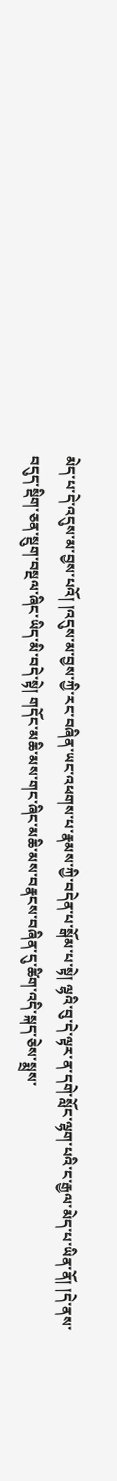མེད་པ་དེ་འདུས་མ་བྱས་པའོ། །འདུས་མ་བྱས་ཀྱི་རང་བཞིན་ཡང་འཕགས་པ་རྣམས་ཀྱི་བདེན་པ་སྒོམ་པ་སྟེ། ལྷའི་བུ་དེ་ལྟར་ན་དགེ་སློང་ལྷག་པའི་ང་རྒྱལ་མེད་པ་ཡིན་ནོ། །དེ་ནས་བདུད་སྡིག་ཅན་སྡུག་བསྔལ་ཞིང་ཡིད་མི་བདེ་སྟེ། གདོང་མཆི་མས་གང་ཞིང་མཆི་མས་བརྣངས་བཞིན་དུ་ཚིག་འདི་སྐད་ཅེས་སྨྲས་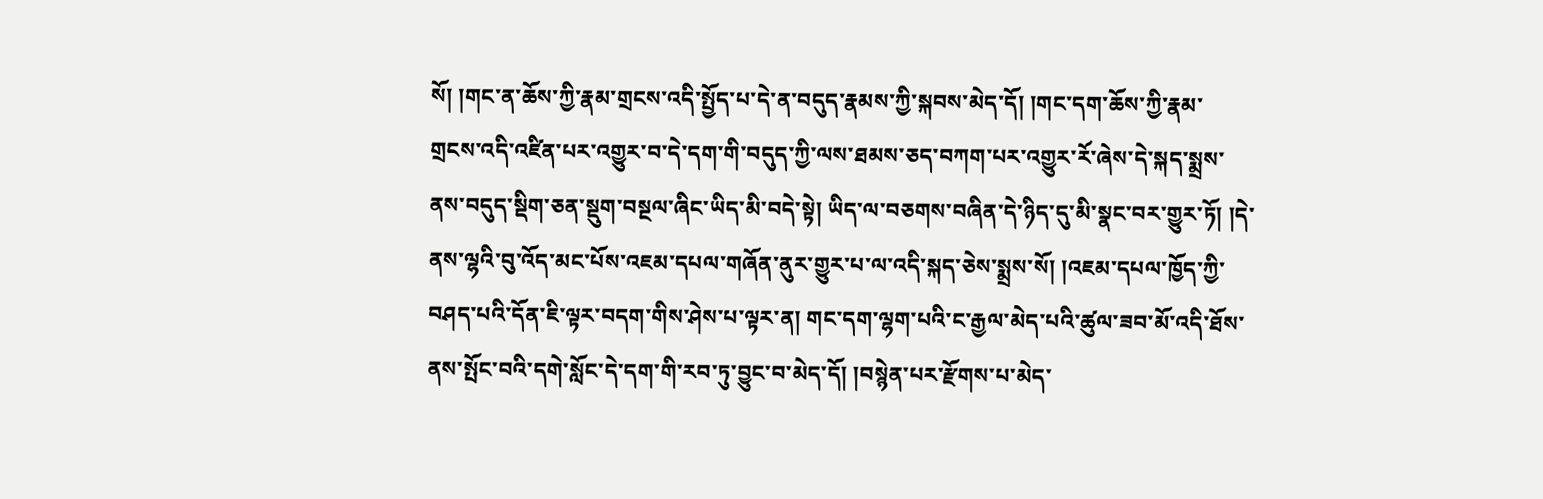སོ། །གང་ན་ཆོས་ཀྱི་རྣམ་གྲངས་འདི་སྤྱོད་པ་དེ་ན་བདུད་རྣམས་ཀྱི་སྐབས་མེད་དོ། །གང་དག་ཆོས་ཀྱི་རྣམ་གྲངས་འདི་འཛིན་པར་འགྱུར་བ་དེ་དག་གི་བདུད་ཀྱི་ལས་ཐམས་ཅད་བཀག་པར་འགྱུར་རོ་ཞེས་དེ་སྐད་སྨྲས་ནས་བདུད་སྡིག་ཅན་སྡུག་བསྔལ་ཞིང་ཡིད་མི་བདེ་སྟེ། ཡིད་ལ་བཅགས་བཞིན་དེ་ཉིད་དུ་མི་སྣང་བར་གྱུར་ཏོ། །དེ་ནས་ལྷའི་བུ་འོད་མང་པོས་འཇམ་དཔལ་གཞོན་ནུར་གྱུར་པ་ལ་འདི་སྐད་ཅེས་སྨྲས་སོ། །འཇམ་དཔལ་ཁྱོད་ཀྱི་བཤད་པའི་དོན་ཇི་ལྟར་བདག་གིས་ཤེས་པ་ལྟར་ན། གང་དག་ལྷག་པའི་ང་རྒྱལ་མེད་པའི་ཚུལ་ཟབ་མོ་འདི་ཐོས་ནས་སྤོང་བའི་དགེ་སློང་དེ་དག་གི་རབ་ཏུ་བྱུང་བ་མེད་དོ། །བསྙེན་པར་རྫོགས་པ་མེད་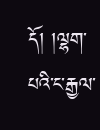དོ། །ལྷག་པའི་ང་རྒྱལ་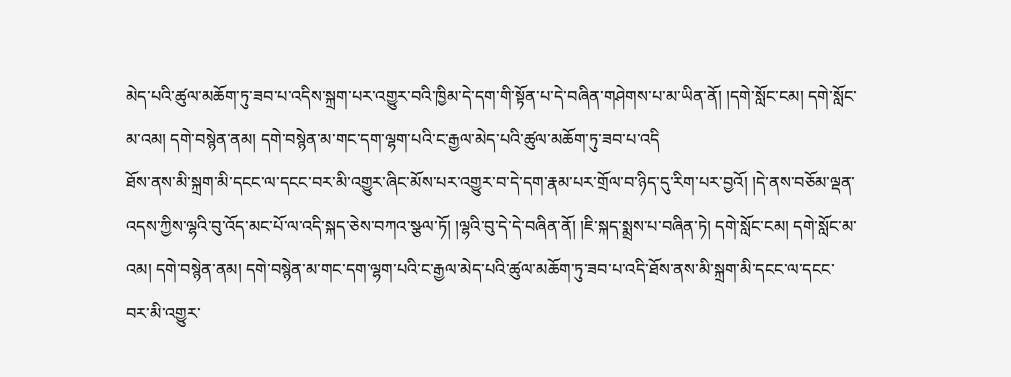མེད་པའི་ཚུལ་མཆོག་ཏུ་ཟབ་པ་འདིས་སྐྲག་པར་འགྱུར་བའི་ཁྱིམ་དེ་དག་གི་སྟོན་པ་དེ་བཞིན་གཤེགས་པ་མ་ཡིན་ནོ། །དགེ་སློང་ངམ། དགེ་སློང་མ་འམ། དགེ་བསྙེན་ནམ། དགེ་བསྙེན་མ་གང་དག་ལྷག་པའི་ང་རྒྱལ་མེད་པའི་ཚུལ་མཆོག་ཏུ་ཟབ་པ་འདི
ཐོས་ནས་མི་སྐྲག་མི་དངང་ལ་དངང་བར་མི་འགྱུར་ཞིང་མོས་པར་འགྱུར་བ་དེ་དག་རྣམ་པར་གྲོལ་བ་ཉིད་དུ་རིག་པར་བྱའོ། །དེ་ནས་བཅོམ་ལྡན་འདས་ཀྱིས་ལྷའི་བུ་འོད་མང་པོ་ལ་འདི་སྐད་ཅེས་བཀའ་སྩལ་ཏོ། །ལྷའི་བུ་དེ་དེ་བཞིན་ནོ། །ཇི་སྐད་སྨྲས་པ་བཞིན་ཏེ། དགེ་སློང་ངམ། དགེ་སློང་མ་འམ། དགེ་བསྙེན་ནམ། དགེ་བསྙེན་མ་གང་དག་ལྷག་པའི་ང་རྒྱལ་མེད་པའི་ཚུལ་མཆོག་ཏུ་ཟབ་པ་འདི་ཐོས་ནས་མི་སྐྲག་མི་དངང་ལ་དངང་བར་མི་འགྱུར་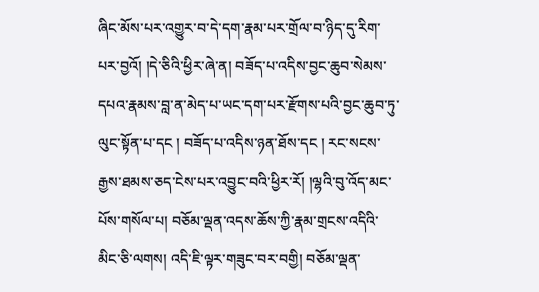ཞིང་མོས་པར་འགྱུར་བ་དེ་དག་རྣམ་པར་གྲོལ་བ་ཉིད་དུ་རིག་པར་བྱའོ། །དེ་ཅིའི་ཕྱིར་ཞེ་ན། བཟོད་པ་འདིས་བྱང་ཆུབ་སེམས་དཔའ་རྣམས་བླ་ན་མེད་པ་ཡང་དག་པར་རྫོགས་པའི་བྱང་ཆུབ་ཏུ་ལུང་སྟོན་པ་དང ། བཟོད་པ་འདིས་ཉན་ཐོས་དང ། རང་སངས་རྒྱས་ཐམས་ཅད་ངེས་པར་འབྱུང་བའི་ཕྱིར་རོ། །ལྷའི་བུ་འོད་མང་པོས་གསོལ་པ། བཅོམ་ལྡན་འདས་ཆོས་ཀྱི་རྣམ་གྲངས་འདིའི་མིང་ཅི་ལགས། འདི་ཇི་ལྟར་གཟུང་བར་བགྱི། བཅོམ་ལྡན་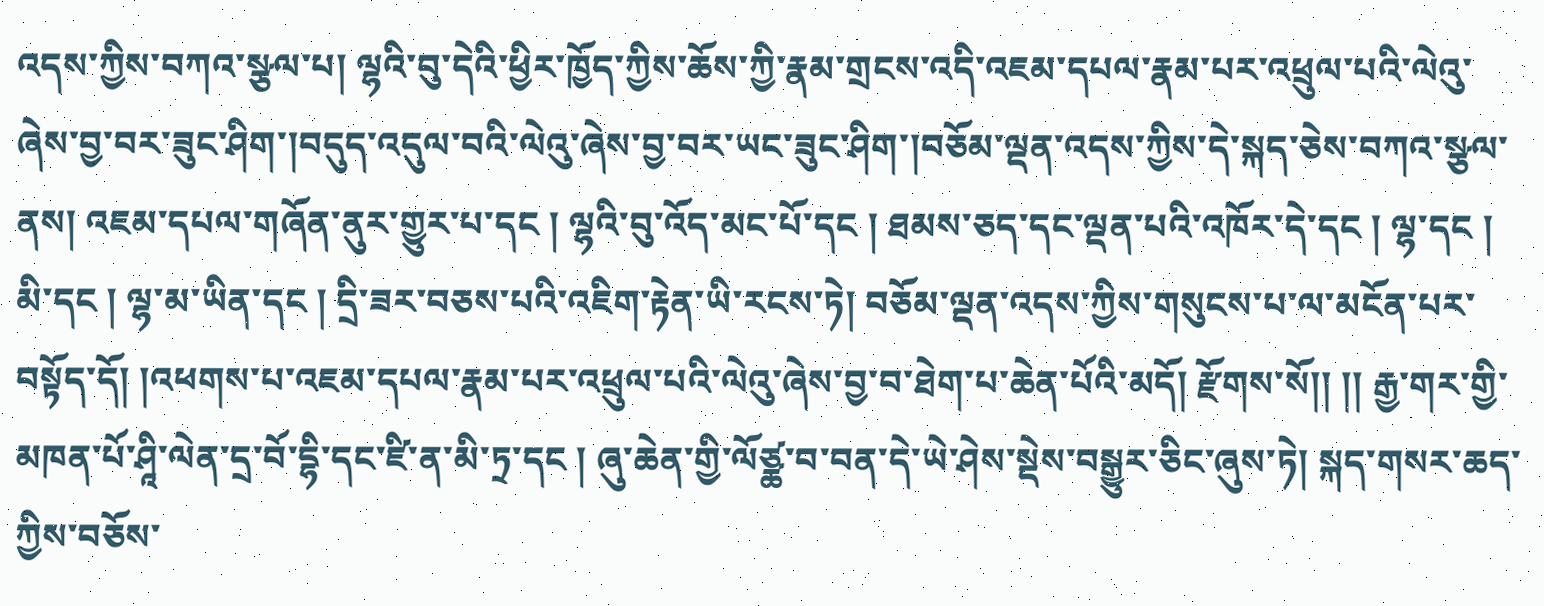འདས་ཀྱིས་བཀའ་སྩལ་པ། ལྷའི་བུ་དེའི་ཕྱིར་ཁྱོད་ཀྱིས་ཆོས་ཀྱི་རྣམ་གྲངས་འདི་འཇམ་དཔལ་རྣམ་པར་འཕྲུལ་པའི་ལེའུ་ཞེས་བྱ་བར་ཟུང་ཤིག་།བདུད་འདུལ་བའི་ལེའུ་ཞེས་བྱ་བར་ཡང་ཟུང་ཤིག་།བཅོམ་ལྡན་འདས་ཀྱིས་དེ་སྐད་ཅེས་བཀའ་སྩལ་ནས། འཇམ་དཔལ་གཞོན་ནུར་གྱུར་པ་དང ། ལྷའི་བུ་འོད་མང་པོ་དང ། ཐམས་ཅད་དང་ལྡན་པའི་འཁོར་དེ་དང ། ལྷ་དང ། མི་དང ། ལྷ་མ་ཡིན་དང ། དྲི་ཟར་བཅས་པའི་འཇིག་རྟེན་ཡི་རངས་ཏེ། བཅོམ་ལྡན་འདས་ཀྱིས་གསུངས་པ་ལ་མངོན་པར་བསྟོད་དོ། །འཕགས་པ་འཇམ་དཔལ་རྣམ་པར་འཕྲུལ་པའི་ལེའུ་ཞེས་བྱ་བ་ཐེག་པ་ཆེན་པོའི་མདོ། རྫོགས་སོ།། །། རྒྱ་གར་གྱི་མཁན་པོ་ཤཱི་ལེན་དྲ་བོ་དྷི་དང་ཛི་ན་མི་ཏྲ་དང ། ཞུ་ཆེན་གྱི་ལོཙྪ་བ་བན་དེ་ཡེ་ཤེས་སྡེས་བསྒྱུར་ཅིང་ཞུས་ཏེ། སྐད་གསར་ཆད་ཀྱིས་བཅོས་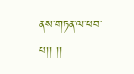ནས་གཏན་ལ་ཕབ་པ།། །།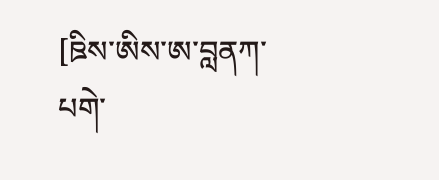[ཋིས་ཨིས་ཨ་བླནཀ་པགེ་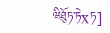ཝིཐོུཏ་ཏེxཏ]